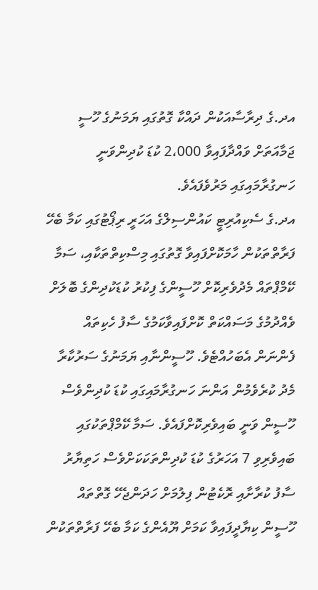އދ.ގެ ދިރާސާއަކުން ދައްކާ ގޮތުގައި ޔަމަނުގެ ހޫސީ ޖަމާއަތަށް ވައްދާފައިވާ 2،000 ކުޑަ ކުދިންވަނީ ހަނގުރާމައިގައި މަރުވެފައެވެ.
އދ.ގެ ސެކިއުރިޓީ ކައުންސިލްގެ އަހަރީ ރިޕޯޓުގައި ކަމާ ބެހޭ ފަރާތްތަކުން ހާމަކޮށްފައިވާ ގޮތުގައި މިސްކިތްތަކާއި، ސަމާ ކޭމްޕްތައް މެދުވެރިކޮށް ހޫސީންގެ ފިކުރު ކުޑަކުދިންގެ ބޮލަށް ވެއްދުމުގެ މަސައްކަތް ކޮށްފައިވާކަމުގެ ސާފު ހެކިތައް ފެންނަން އެބަހުއްޓެވެ. ހޫސީންނާއި ޔަމަނުގެ ސަރުކާރާ މެދު ކުރެވެމުން އަންނަ ހަނގުރާމައިގައި ކުޑަ ކުދިންވެސް ހޫސީން ވަނީ ބައިވެރިކޮށްފައެވެ. ސަމާ ކޭމްޕްތަކުގައި ބައިވެރިވި 7 އަހަރުގެ ކުޑަ ކުދިންތަކަކަށްވެސް ހަތިޔާރު ސާފު ކުރާށާއި ރޮކެޓުން ފިލުމަށް ހަދަންޖެހޭ ގޮތްތައް ހޫސީން ކިޔާދީފައިވާ ކަމަށް ޔޫއެންގެ ކަމާ ބެހޭ ފަރާތްތަކުން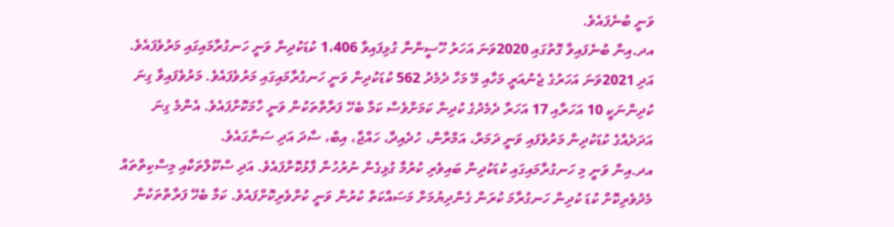ވަނީ ބުނެފައެވެ.
އދ.އިން ބުނެފައިވާ ގޮތުގައި 2020ވަނަ އަހަރު ހޫސީންނާ ގުޅިފައިވާ 1،406 ކުޑަކުދިން ވަނީ ހަނގުރާމައިގައި މަރުވެފައެވެ. އަދި 2021ވަނަ އަހަރުގެ ޖެނުއަރީ މަހާއި މޭ މަހާ ދެމެދު 562 ކުޑަކުދިން ވަނީ ހަނގުރާމައިގައި މަރުވެފައެވެ. މަރުވެފައިވާ ގިނަ ކުދިންނަކީ 10 އަހަރާއި 17 އަހަރާ ދެމެދުގެ ކުދިން ކަމަށްވެސް ކަމާ ބެހޭ ފަރާތްތަކުން ވަނީ ހާމަކޮށްފައެވެ. އެންމެ ގިނަ އަދަދެއްގެ ކުޑަކުދިން މަރުވެފައި ވަނީ ދަމަރް، އަމްރާން، ހުދެއިދާ، ހައްޖާ، އިބް، ސާދަ އަދި ސަނާގައެވެ.
އދ.އިން ވަނީ މި ހަނގުރާމައިގައި ކުޑަކުދިން ބައިވެރި ކުރުމާ ގުޅިގެން ނުރުހުން ފާޅުކޮށްފައެވެ. އަދި ސްކޫލްތަކާއި މިސްކިތްތައް މެދުވެރިކޮށް ކުޑަ ކުދިން ހަނގުރާމަ ކުރަން ގެންދިޔުމަށް މަސައްކަތް ކުރުން ވަނީ ކުށްވެރިކޮށްފައެވެ. ކަމާ ބެހޭ ފަރާތްތަކުން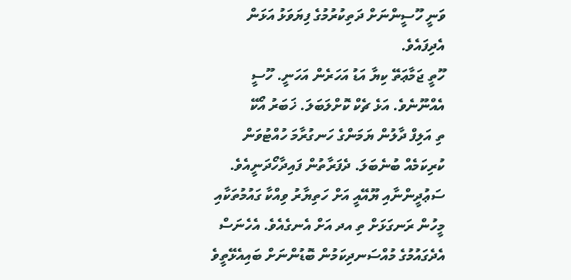ވަނީ ހޫސީންނަށް ދަތިކުރުމުގެ ފިޔަވަޅު އަޅަން އެދިފައެވެ.
ހޫތީ ޖަމާޢަތޭ ކިޔާ އަޑު އަހަރެން އަހަނީ. ހޫސީ އެއްނޫނެވެ. އަޅެ ޗެކް ކޮށްލަބަލަ. ޚަބަރު އޯކޭ
ތި އަލިފް ދާލުން ޔަމަންގެ ހަނގުރާމަ ހުއްޓުވަން ކުރިކަމެއް ބުނެބަލަ. ދެފަރާތުން ފައިދާހޯދަނީއެވެ. ސަޢުދީންނާއި ޔޫއޭއީ އަށް ހަތިޔާރު ވިއްކާ ގައުމުތަކާއި މީހުން ރަނގަޅަށް ތި އދ އަށް އެނގެއެވެ. އެހެނަސް އެދެގައުމުގެ މުއްސަނދިކަމުން ބޮޑުންނަށް ބައިއެޅޭތީވެ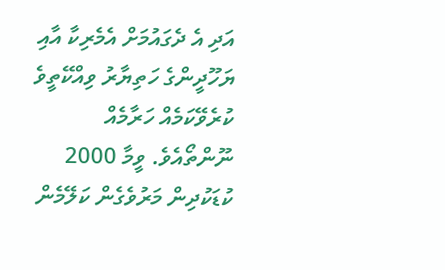އަދި އެ ދެގައުމަށް އެމެރިކާ އާއި ޔަހޫދީންގެ ހަތިޔާރު ވިއްކޭތީވެ ކުރެވޭކަމެއް ހަރާމެއް ނޫންތޯއެވެ. ވީމާ 2000 ކުޑަކުދިން މަރުވެގެން ކަލޭމެން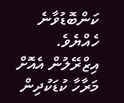ކަންބޮޑުވާނެ ހެއްޔެވެ. އިޒްރޭލުން އެއޮށް މަރާހާ ކުޑަކުދިން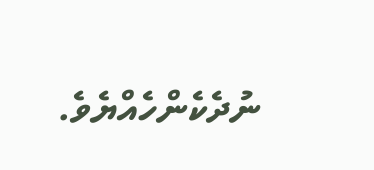ނުދެކެންހެއްޔެވެ.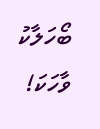ބޯހަލާކު ވާހަކަ!